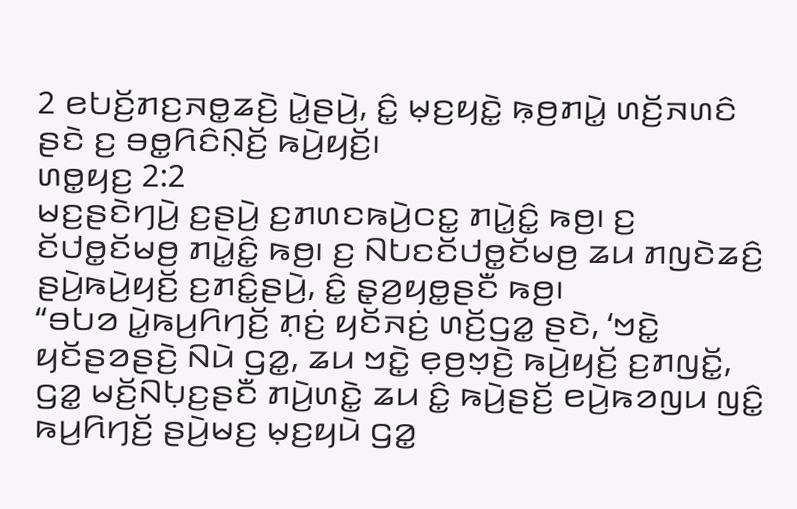2 ꤕꤝꤢꤩ꤬ꤊꤢ꤬ꤏꤥ꤭ꤘꤢꤧ꤬ ꤣꤧ꤭ꤔꤣꤧ꤬, ꤢꤨ꤭ ꤗ꤫ꤢ꤬ꤟꤢꤧ꤭ ꤒ꤫ꤥ꤬ꤊꤣꤧ꤭ ꤛꤢꤩ꤬ꤏꤛꤢꤨ ꤔꤢꤧ ꤢ꤬ ꤋꤥ꤭ꤖꤢꤨꤡ꤫ꤢꤩ꤬ ꤒꤣꤧ꤬ꤟꤢꤩ꤬꤯
ꤛꤥ꤭ꤟꤢ꤬ 2:2
ꤗꤢ꤬ꤔꤢꤧꤚꤣꤧ꤬ ꤢ꤬ꤔꤣꤧ꤬ ꤢ꤬ꤊꤛꤢꤒꤣꤧ꤬ꤍꤢ꤭ ꤊꤣꤧ꤭ꤢꤨ꤭ ꤒꤥ꤬꤯ ꤢ꤬ ꤢꤩꤓꤥ꤭ꤢꤩꤗꤥ꤬ ꤊꤣꤧ꤭ꤢꤨ꤭ ꤒꤥ꤬꤯ ꤢ꤬ ꤡꤝꤢꤢꤩꤓꤥ꤭ꤢꤩꤗꤥ꤬ ꤘꤣ ꤊꤜꤢꤧꤘꤢꤨ꤬ ꤔꤣꤧ꤬ꤒꤣꤧ꤬ꤟꤢꤩ꤬ ꤢ꤬ꤊꤢꤨ꤭ꤔꤣꤧ꤬, ꤢꤨ꤭ ꤔ꤫ꤤ꤬ꤟꤥ꤭ꤔꤢꤪ ꤒꤥ꤬꤯
“ꤋꤝꤤ ꤣꤧ꤭ꤒꤣ꤬ꤖꤚꤢꤩ꤬ ꤊ꤫ꤢꤦ꤬ ꤟꤢꤩꤏꤢꤦ꤬ ꤛꤢꤩ꤬ꤞꤤ꤭ ꤔꤢꤧ, ‘ꤠꤢꤧ꤭ ꤟꤢꤩꤔꤤꤔꤢꤧ꤬ ꤡꤣꤧ ꤞꤤ꤭, ꤘꤣ ꤠꤢꤧ꤭ ꤕ꤫ꤥ꤬ꤠ꤫ꤢꤧ꤬ ꤒꤣꤧ꤬ꤟꤢꤩ꤬ ꤢ꤬ꤊꤜꤢꤩ꤭, ꤞꤤ꤭ ꤗꤢꤩ꤬ꤡꤝ꤫ꤢ꤬ꤔꤢꤪ ꤊꤣꤧ꤬ꤛꤢꤧ꤭ ꤘꤣ ꤢꤨ꤭ ꤒꤣꤧ꤬ꤔꤢꤩ꤬ ꤕꤣꤧ꤬ꤒꤤꤜꤣ ꤜꤢꤨ꤭ ꤒꤣ꤬ꤖꤚꤢꤩ꤬ ꤔꤣꤧ꤬ꤗꤢ꤬ ꤗ꤫ꤢ꤬ꤟꤣꤧ ꤞꤤ꤭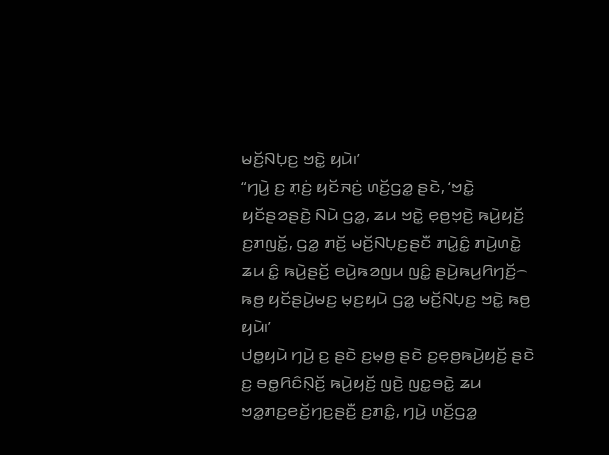ꤗꤢꤩ꤬ꤡꤝ꤫ꤢ꤬ ꤠꤢꤧ꤭ ꤟꤣꤧ꤯’
“ꤚꤣꤧ꤬ ꤢ꤬ ꤊ꤫ꤢꤦ꤬ ꤟꤢꤩꤏꤢꤦ꤬ ꤛꤢꤩ꤬ꤞꤤ꤭ ꤔꤢꤧ, ‘ꤠꤢꤧ꤭ ꤟꤢꤩꤔꤤꤔꤢꤧ꤬ ꤡꤣꤧ ꤞꤤ꤭, ꤘꤣ ꤠꤢꤧ꤭ ꤕ꤫ꤥ꤬ꤠ꤫ꤢꤧ꤬ ꤒꤣꤧ꤬ꤟꤢꤩ꤬ ꤢ꤬ꤊꤜꤢꤩ꤭, ꤞꤤ꤭ ꤊꤢꤩ꤬ ꤗꤢꤩ꤬ꤡꤝ꤫ꤢ꤬ꤔꤢꤪ ꤊꤣꤧ꤭ꤢꤨ꤭ ꤊꤣꤧ꤬ꤛꤢꤧ꤭ ꤘꤣ ꤢꤨ꤭ ꤒꤣꤧ꤬ꤔꤢꤩ꤬ ꤕꤣꤧ꤬ꤒꤤꤜꤣ ꤜꤢꤨ꤭ ꤔꤣꤧ꤬ꤒꤣ꤬ꤖꤚꤢꤩ꤬꤮ ꤒꤥ꤬ ꤟꤢꤩꤔꤣꤧ꤬ꤗꤢ꤬ ꤗ꤫ꤢ꤬ꤟꤣꤧ ꤞꤤ꤭ ꤗꤢꤩ꤬ꤡꤝ꤫ꤢ꤬ ꤠꤢꤧ꤭ ꤒꤥ꤬ ꤟꤣꤧ꤯’
ꤓꤥ꤭ꤟꤣꤧ ꤚꤣꤧ꤬ ꤢ꤬ ꤔꤢꤧ ꤢ꤬ꤗ꤫ꤥ꤬ ꤔꤢꤧ ꤢ꤬ꤕ꤫ꤥ꤬ꤒꤣꤧ꤬ꤟꤢꤩ꤬ ꤔꤢꤧ ꤢ꤬ ꤋꤥ꤭ꤖꤢꤨꤡ꤫ꤢꤩ꤬ ꤒꤣꤧ꤬ꤟꤢꤩ꤬ ꤜꤢꤧ꤬ ꤜꤢ꤭ꤋꤢꤧ꤭ ꤘꤣ ꤠꤤ꤭ꤊꤢ꤬ꤕꤢꤩ꤬ꤚꤢ꤬ꤔꤢꤪ꤬ ꤢ꤬ꤊꤢꤨ꤭, ꤚꤣꤧ꤬ ꤛꤢꤩ꤬ꤞꤤ꤭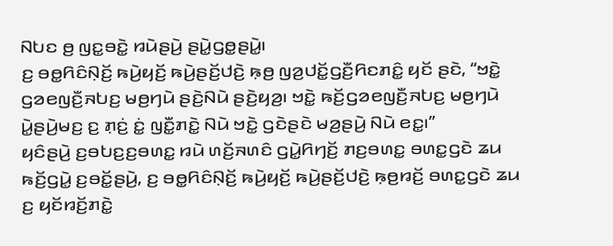ꤡꤝꤢ ꤥ꤬ ꤜꤢ꤭ꤋꤢꤧ꤭ ꤙꤣꤧꤔꤣꤧ꤬ ꤔꤣꤧ꤭ꤞꤥ꤭ꤔꤣꤧ꤭꤯
ꤢ꤬ ꤋꤥ꤭ꤖꤢꤨꤡ꤫ꤢꤩ꤬ ꤒꤣꤧ꤬ꤟꤢꤩ꤬ ꤒꤣꤧ꤬ꤔꤢꤩ꤬ꤓꤢꤧ꤬ ꤒ꤫ꤥ꤬ ꤜꤤ꤬ꤓꤢꤩ꤭ꤞꤢꤪ꤬ꤖꤢꤊꤢꤨ꤭ ꤟꤢꤩ ꤔꤢꤧ, “ꤠꤢꤧ꤭ ꤞꤤꤕꤜꤢꤪ꤬ꤏꤝꤢ꤬ ꤗꤥ꤬ꤚꤣꤧ ꤔꤢꤧ꤬ꤡꤣꤧ ꤔꤢꤧ꤬ꤟꤤ꤬꤯ ꤠꤢꤧ꤭ ꤒꤢꤩ꤬ꤞꤤꤕꤜꤢꤪ꤬ꤏꤝꤢ꤬ ꤗꤥ꤬ꤚꤣꤧ ꤣꤧ꤭ꤔꤣꤧ꤬ꤗꤢ꤬ ꤢ꤬ ꤊ꤫ꤢꤦ꤬ ꤢꤦ꤭ ꤜꤢꤪ꤭ꤊꤢꤧ꤭ ꤡꤣꤧ ꤠꤢꤧ꤭ ꤞꤢꤧꤔꤢꤧ ꤗꤤ꤬ꤔꤣꤧ꤬ ꤡꤣꤧ ꤕꤢ꤭꤯”
ꤟꤢꤨꤔꤣꤧ꤬ ꤢ꤬ꤋꤝꤢ꤬ꤢ꤬ꤋꤛꤢ꤭ ꤙꤣꤧ ꤛꤢꤩ꤬ꤏꤛꤢꤨ ꤞꤣꤧ꤭ꤖꤚꤢꤩ꤬ ꤊꤢ꤬ꤋꤛꤢ꤭ ꤋꤛꤢ꤭ꤞꤢꤧ ꤘꤣ ꤒꤢꤩ꤬ꤞꤣꤧ꤭ ꤢ꤬ꤋꤢꤩ꤭ꤔꤣꤧ꤬, ꤢ꤬ ꤋꤥ꤭ꤖꤢꤨꤡ꤫ꤢꤩ꤬ ꤒꤣꤧ꤬ꤟꤢꤩ꤬ ꤒꤣꤧ꤬ꤔꤢꤩ꤬ꤓꤢꤧ꤬ ꤒ꤫ꤥ꤬ꤙꤢꤩ꤬ ꤋꤛꤢ꤭ꤞꤢꤧ ꤘꤣ ꤢ꤬ ꤟꤢꤩꤙꤢꤩ꤬ꤊꤢꤧ꤭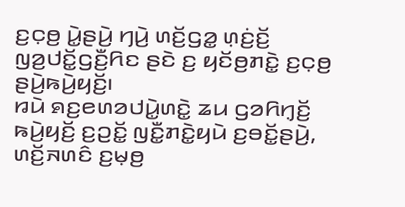ꤢ꤬ꤍ꤫ꤥ꤬ ꤣꤧ꤭ꤔꤣꤧ꤬ ꤚꤣꤧ꤬ ꤛꤢꤩ꤬ꤞꤤ꤭ ꤛ꤫ꤢꤦ꤬ꤢꤩ꤬ ꤜꤤ꤬ꤓꤢꤩ꤭ꤞꤢꤪ꤬ꤖꤢ ꤔꤢꤧ ꤢ꤬ ꤟꤢꤩꤥ꤬ꤊꤢꤧ꤭ ꤢ꤬ꤍ꤫ꤥ꤬ ꤔꤣꤧ꤬ꤒꤣꤧ꤬ꤟꤢꤩ꤬꤯
ꤙꤣꤧ ꤎꤢ꤬ꤕꤛꤤꤓꤣꤧ꤭ꤛꤢꤧ꤭ ꤘꤣ ꤞꤤꤖꤚ꤫ꤢꤩ꤬ ꤒꤣꤧ꤬ꤟꤢꤩ꤬ ꤢ꤬ꤑꤢꤩ꤭ ꤜꤢꤪ꤭ꤊꤢꤧ꤭ꤟꤣꤧ ꤢ꤬ꤋꤢꤩ꤭ꤔꤣꤧ꤬, ꤛꤢꤩ꤬ꤏꤛꤢꤨ ꤢ꤬ꤗ꤫ꤥ꤬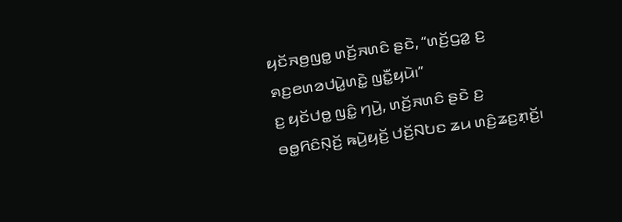ꤟꤢꤩꤏꤥ꤬ꤜꤥ꤭ ꤛꤢꤩ꤬ꤏꤛꤢꤨ ꤔꤢꤧ, “ꤛꤢꤩ꤬ꤞꤤ꤭ ꤢ꤬ ꤎꤢ꤬ꤕꤛꤤꤓꤣꤧ꤭ꤛꤢꤧ꤭ ꤜꤢꤪ꤭ꤟꤣꤧ꤯”
ꤢ꤬ ꤟꤢꤩꤓꤥ꤭ ꤜꤢꤨ꤭ ꤚꤣꤧ꤬, ꤛꤢꤩ꤬ꤏꤛꤢꤨ ꤔꤢꤧ ꤢ꤬ ꤋꤥ꤭ꤖꤢꤨꤡ꤫ꤢꤩ꤬ ꤒꤣꤧ꤬ꤟꤢꤩ꤬ ꤓꤢꤩ꤬ꤡꤝꤢ ꤘꤣ ꤛꤢꤨ꤬ꤘꤢ꤬ꤊ꤫ꤢꤩ꤬꤯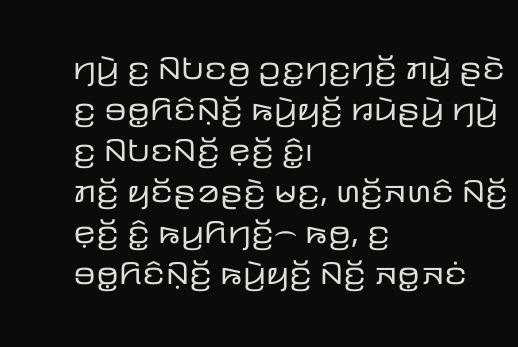ꤚꤣꤧ꤬ ꤢ꤬ ꤡꤝꤢꤥ꤬ ꤑꤢ꤭ꤚꤢ꤬ꤚꤢꤩ꤬ ꤊꤣꤧ꤭ ꤔꤢꤧ ꤢ꤬ ꤋꤥ꤭ꤖꤢꤨꤡ꤫ꤢꤩ꤬ ꤒꤣꤧ꤬ꤟꤢꤩ꤬ ꤙꤣꤧꤔꤣꤧ꤬ ꤚꤣꤧ꤬ ꤢ꤬ ꤡꤝꤢꤡꤢꤩ꤬ ꤕ꤫ꤢꤩ꤬ ꤢꤨ꤭꤯
ꤊꤢꤩ꤬ ꤟꤢꤩꤔꤤꤔꤢꤧ꤬ ꤗꤢ꤬, ꤛꤢꤩ꤬ꤏꤛꤢꤨ ꤡꤢꤩ꤬ ꤕ꤫ꤢꤩ꤬ ꤢꤨ꤭ ꤒꤣ꤬ꤖꤚꤢꤩ꤬꤮ ꤒꤥ꤬, ꤢ꤬ ꤋꤥ꤭ꤖꤢꤨꤡ꤫ꤢꤩ꤬ ꤒꤣꤧ꤬ꤟꤢꤩ꤬ ꤡꤢꤩ꤬ ꤏꤥ꤭ꤏꤢꤦ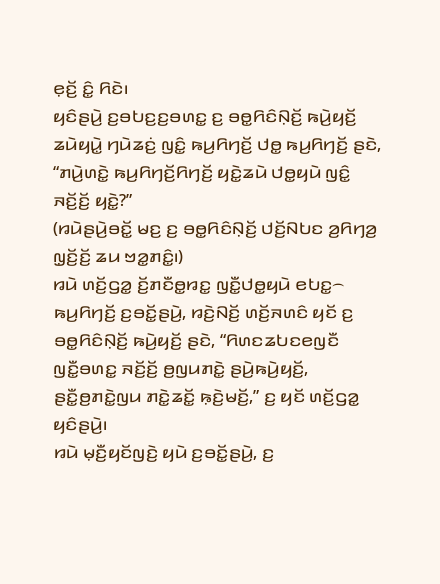ꤕ꤫ꤢꤩ꤬ ꤢꤨ꤭ ꤖꤢꤧ꤯
ꤟꤢꤨꤔꤣꤧ꤬ ꤢ꤬ꤋꤝꤢ꤬ꤢ꤬ꤋꤛꤢ꤭ ꤢ꤬ ꤋꤥ꤭ꤖꤢꤨꤡ꤫ꤢꤩ꤬ ꤒꤣꤧ꤬ꤟꤢꤩ꤬ ꤘꤣꤧꤟꤣꤧ꤭ ꤚꤣꤧꤘꤢꤦ꤬ ꤜꤢꤨ꤭ ꤒꤣ꤬ꤖꤚꤢꤩ꤬ ꤓꤥ꤭ ꤒꤣ꤬ꤖꤚꤢꤩ꤬ ꤔꤢꤧ, “ꤊꤣꤧ꤬ꤛꤢꤧ꤭ ꤒꤣ꤬ꤖꤚꤢꤩ꤬ꤖꤚꤢꤩ꤬ ꤟꤢꤧ꤭ꤘꤣꤧ ꤓꤥ꤭ꤟꤣꤧ ꤜꤢꤨ꤭ ꤏꤢꤩ꤬ꤢꤩ꤬ ꤟꤢꤧ꤭?”
(ꤙꤣꤧꤔꤣꤧ꤬ꤋꤢꤩ꤭ ꤗꤢ꤬ ꤢ꤬ ꤋꤥ꤭ꤖꤢꤨꤡ꤫ꤢꤩ꤬ ꤓꤢꤩ꤬ꤡꤝꤢ ꤤ꤬ꤖꤚꤤ꤬ ꤜ꤫ꤢꤩ꤬ꤢꤩ꤬ ꤘꤣ ꤠꤤ꤭ꤊꤢꤨ꤭꤯)
ꤙꤣꤧ ꤛꤢꤩ꤬ꤞꤤ꤭ ꤢꤩ꤬ꤊꤢꤪꤥ꤭ꤙꤢ꤭ ꤜꤢꤪ꤭ꤓꤥ꤭ꤟꤣꤧ ꤕꤝꤢ꤭꤮ ꤒꤣ꤬ꤖꤚꤢꤩ꤬ ꤢ꤬ꤋꤢꤩ꤭ꤔꤣꤧ꤬, ꤙꤢꤧ꤬ꤡꤢꤩ꤬ ꤛꤢꤩ꤬ꤏꤛꤢꤨ ꤟꤢꤩ ꤢ꤬ ꤋꤥ꤭ꤖꤢꤨꤡ꤫ꤢꤩ꤬ ꤒꤣꤧ꤬ꤟꤢꤩ꤬ ꤔꤢꤧ, “ꤖꤛꤢꤘꤝꤢꤕꤜꤢꤪ ꤜꤢꤪ꤭ꤋꤛꤢ꤭ ꤏꤢꤩ꤬ꤢꤩ꤬ ꤥ꤬ꤜꤣꤊꤢꤧ꤭ ꤔꤣꤧ꤬ꤒꤣꤧ꤬ꤟꤢꤩ꤬, ꤔꤢꤪ꤭ꤥ꤬ꤊꤢꤧ꤭ꤜꤣ ꤊꤢꤧ꤭ꤘꤢꤩ꤭ ꤒ꤫ꤢꤧ꤬ꤗꤢꤩ꤬,” ꤢ꤬ ꤟꤢꤩ ꤛꤢꤩ꤬ꤞꤤ꤭ ꤟꤢꤨꤔꤣꤧ꤬꤯
ꤙꤣꤧ ꤗ꤫ꤢꤪ꤬ꤟꤢꤩꤜꤢꤧ꤬ ꤟꤣꤧ ꤢ꤬ꤋꤢꤩ꤭ꤔꤣꤧ꤬, ꤢ꤬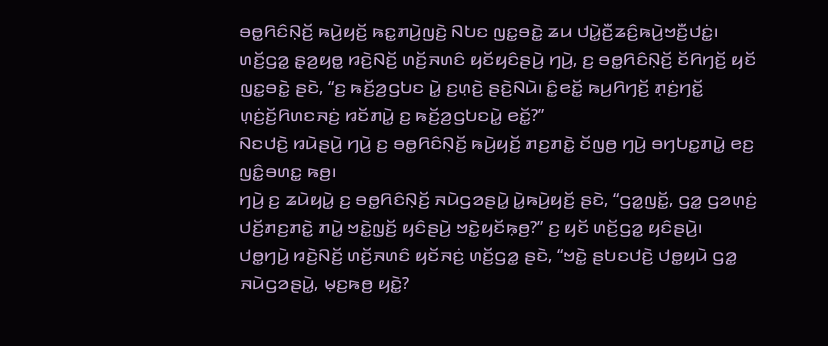ꤋꤥ꤭ꤖꤢꤨꤡ꤫ꤢꤩ꤬ ꤒꤣꤧ꤬ꤟꤢꤩ꤬ ꤒꤢ꤭ꤊꤣꤧ꤬ꤜꤢꤧ꤬ ꤡꤝꤢ ꤜꤢ꤭ꤋꤢꤧ꤭ ꤘꤣ ꤓꤣꤧ꤭ꤢꤪ꤬ꤘꤢꤨ꤬ꤒꤣꤧ꤬ꤠꤢꤪ꤬ꤓꤢꤦ꤭꤯
ꤛꤢꤩ꤬ꤞꤤ꤭ ꤔ꤫ꤤ꤬ꤟꤥ꤭ ꤙꤢꤧ꤬ꤡꤢꤩ꤬ ꤛꤢꤩ꤬ꤏꤛꤢꤨ ꤟꤢꤩꤟꤢꤨꤔꤣꤧ꤬ ꤚꤣꤧ꤬, ꤢ꤬ ꤋꤥ꤭ꤖꤢꤨꤡ꤫ꤢꤩ꤬ ꤢꤩꤖꤚꤢꤩ꤬ ꤟꤢꤩ ꤜꤢ꤭ꤋꤢꤧ꤭ ꤔꤢꤧ, “ꤢ꤬ ꤒꤢꤩ꤬ꤤ꤬ꤞꤝꤢ ꤣꤧ꤭ ꤢ꤬ꤛ꤫ꤢꤧ꤬ ꤔꤢꤧ꤬ꤡꤣꤧ꤯ ꤢꤨ꤭ꤕꤢꤩ꤭ ꤒꤣ꤬ꤖꤚꤢꤩ꤬ ꤊ꤫ꤢꤦ꤬ꤚꤢꤩ꤭ ꤛ꤫ꤢꤦ꤬ꤢꤩ꤬ꤖꤛꤢꤏꤢꤦ꤬ ꤙꤢꤩꤊꤣꤧ꤭ ꤢ꤬ ꤒꤢꤩ꤬ꤤ꤬ꤞꤝꤢꤣꤧ꤭ ꤕꤢꤩ꤭?”
ꤡꤢꤓꤢꤧ꤬ ꤙꤣꤧꤔꤣꤧ꤬ ꤚꤣꤧ꤬ ꤢ꤬ ꤋꤥ꤭ꤖꤢꤨꤡ꤫ꤢꤩ꤬ ꤒꤣꤧ꤬ꤟꤢꤩ꤬ ꤊꤢ꤬ꤊꤢꤧ꤭ ꤢꤩꤜꤥ꤬ ꤚꤣꤧ꤬ ꤋꤚꤝꤢ꤭ꤊꤣꤧ꤭ ꤕꤢ꤬ ꤜꤢꤨ꤭ꤋꤛꤢ꤭ ꤒꤥ꤬꤯
ꤚꤣꤧ꤬ ꤢ꤬ ꤘꤣꤧꤟꤣꤧ꤭ ꤢ꤬ ꤋꤥ꤭ꤖꤢꤨꤡ꤫ꤢꤩ꤬ ꤏꤣꤧꤞꤤꤔꤣꤧ꤭ ꤣꤧ꤭ꤒꤣꤧ꤬ꤟꤢꤩ꤬ ꤔꤢꤧ, “ꤞꤤ꤭ꤜꤢꤩ꤭, ꤞꤤ꤭ ꤞꤤꤛ꤫ꤢꤦ꤬ ꤓꤢꤩ꤬ꤊꤢ꤬ꤊꤢꤧ꤭ ꤊꤣꤧ꤭ ꤠꤢꤧ꤭ꤜ꤫ꤢꤩ꤬ ꤟꤢꤨꤔꤣꤧ꤬ ꤠꤢꤧ꤭ꤟꤢꤩꤒ꤫ꤥ꤬?” ꤢ꤬ ꤟꤢꤩ ꤛꤢꤩ꤬ꤞꤤ꤭ ꤟꤢꤨꤔꤣꤧ꤬꤯
ꤓꤥ꤭ꤚꤣꤧ꤬ ꤙꤢꤧ꤬ꤡꤢꤩ꤬ ꤛꤢꤩ꤬ꤏꤛꤢꤨ ꤟꤢꤩꤏꤢꤦ꤬ ꤛꤢꤩ꤬ꤞꤤ꤭ ꤔꤢꤧ, “ꤠꤢꤧ꤭ ꤔꤝꤢꤓꤢꤧ꤬ ꤓꤥ꤭ꤟꤣꤧ ꤞꤤ꤭ ꤏꤣꤧꤞꤤꤔꤣꤧ꤭, ꤗ꤫ꤢ꤬ꤒꤥ꤬ ꤟꤢꤧ꤭?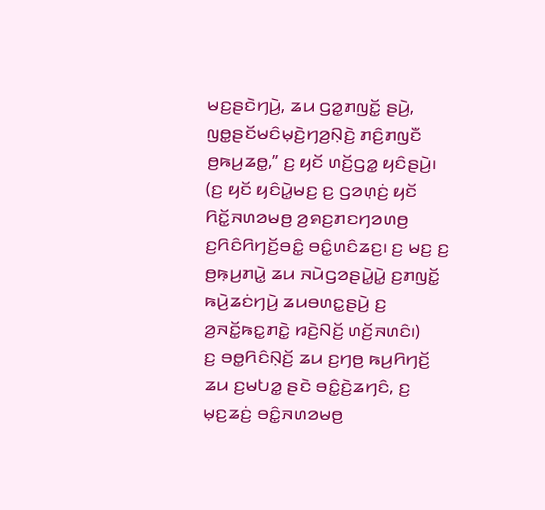ꤗꤢ꤬ꤔꤢꤧꤚꤣꤧ꤬, ꤘꤣ ꤞꤤ꤭ꤊꤜꤢꤩ꤭ ꤔꤣꤧ꤬, ꤜꤥ꤭ꤔꤢꤩꤗꤢꤨꤗ꤫ꤢꤧ꤬ꤚꤤ꤬ꤡ꤫ꤢꤧ꤬ ꤊꤢꤨ꤬ꤊꤜꤢꤪ ꤥ꤬ꤒꤣ꤬ꤘꤥ꤭,” ꤢ꤬ ꤟꤢꤩ ꤛꤢꤩ꤬ꤞꤤ꤭ ꤟꤢꤨꤔꤣꤧ꤬꤯
(ꤢ꤬ ꤟꤢꤩ ꤟꤢꤨꤣꤧ꤭ꤗꤢ꤬ ꤢ꤬ ꤞꤤꤛ꤫ꤢꤦ꤬ ꤟꤢꤩ ꤖꤢꤩ꤭ꤏꤛꤤꤗꤥ꤬ ꤤ꤬ꤎꤢ꤬ꤊꤢꤚꤤꤛꤥ꤬ ꤢ꤬ꤖꤢꤨꤖꤚꤢꤩ꤬ꤋꤢꤨ꤭ ꤋꤢꤨ꤭ꤛꤢꤨꤘꤢ꤬꤯ ꤢ꤬ ꤗꤢ꤬ ꤢ꤬ ꤥ꤬ꤒ꤫ꤣ꤬ꤊꤣꤧ꤭ ꤘꤣ ꤏꤣꤧꤞꤤꤔꤣꤧ꤭ꤣꤧ꤭ ꤢ꤬ꤊꤜꤢꤩ꤭ ꤒꤣꤧ꤬ꤘꤢꤦꤚꤣꤧ꤬ ꤘꤣꤋꤛꤢ꤭ꤔꤣꤧ꤬ ꤢ꤬ ꤤ꤬ꤏꤢꤩ꤭ꤒꤢ꤭ꤊꤢꤧ꤭ ꤙꤢꤧ꤬ꤡꤢꤩ꤬ ꤛꤢꤩ꤬ꤏꤛꤢꤨ꤯)
ꤢ꤬ ꤋꤥ꤭ꤖꤢꤨꤡ꤫ꤢꤩ꤬ ꤘꤣ ꤢ꤬ꤚꤥ꤬ ꤒꤣ꤬ꤖꤚꤢꤩ꤬ ꤘꤣ ꤢ꤬ꤗꤝꤤ꤭ ꤔꤢꤧ ꤋꤢꤨ꤭ꤢꤧ꤬ꤘꤚꤢꤨ, ꤢ꤬ ꤗ꤫ꤢ꤬ꤘꤢꤦ꤬ ꤋꤢꤨ꤭ꤏꤛꤤꤗꤥ꤬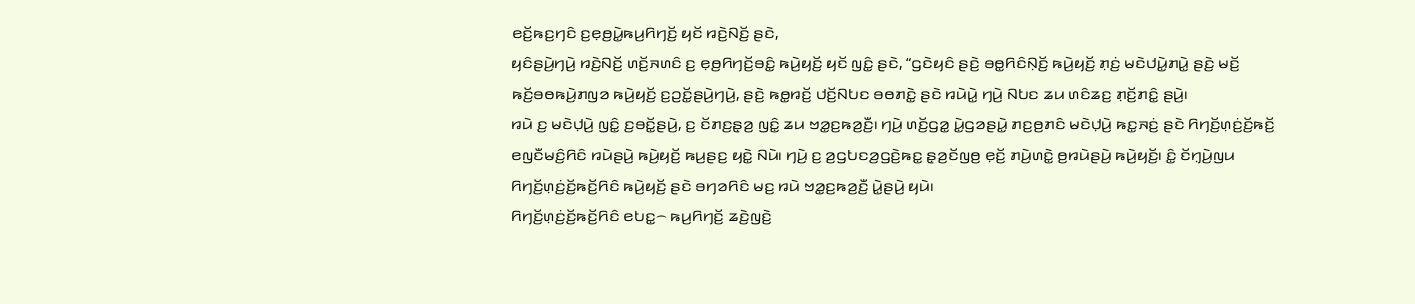ꤕꤢꤩ꤬ꤒꤢ꤬ꤚꤢꤨ ꤢ꤬ꤕ꤫ꤥ꤬ꤣꤧ꤭ꤒꤣ꤬ꤖꤚꤢꤩ꤬ ꤟꤢꤩ ꤙꤢꤧ꤬ꤡꤢꤩ꤬ ꤔꤢꤧ,
ꤟꤢꤨꤔꤣꤧ꤬ꤚꤣꤧ꤬ ꤙꤢꤧ꤬ꤡꤢꤩ꤬ ꤛꤢꤩ꤬ꤏꤛꤢꤨ ꤢ꤬ ꤕ꤫ꤥ꤬ꤖꤚꤢꤩ꤬ꤋꤢꤨ꤭ ꤒꤣꤧ꤬ꤟꤢꤩ꤬ ꤟꤢꤩ ꤜꤢꤨ꤭ ꤔꤢꤧ, “ꤞꤢꤧꤟꤢꤨ ꤔꤢꤧ꤬ ꤋꤥ꤭ꤖꤢꤨꤡ꤫ꤢꤩ꤬ ꤒꤣꤧ꤬ꤟꤢꤩ꤬ ꤊ꤫ꤢꤦ꤬ ꤗꤢꤧꤓꤣꤧ꤭ꤊꤣꤧ꤭ ꤔꤢꤧ꤬ ꤗꤢꤩ꤬ ꤒꤢꤩ꤬ꤋꤥꤒꤣꤧ꤬ꤊꤜꤤ ꤒꤣꤧ꤬ꤟꤢꤩ꤬ ꤢ꤬ꤑꤢꤩ꤭ꤔꤣꤧ꤬ꤚꤣꤧ꤬, ꤔꤢꤧ꤬ ꤒꤥ꤭ꤙꤢꤩ꤬ ꤓꤢꤩ꤬ꤡꤝꤢ ꤋꤥꤊꤢꤧ꤭ ꤔꤢꤧ ꤙꤣꤧꤣꤧ꤭ ꤚꤣꤧ꤬ ꤡꤝꤢ ꤘꤣ ꤛꤢꤨꤘꤢ꤬ ꤊ꤫ꤢꤩ꤬ꤊꤢꤨ꤭ ꤔꤣꤧ꤬꤯
ꤙꤣꤧ ꤢ꤬ ꤗꤢꤧꤓ꤫ꤣꤧ꤬ ꤜꤢꤨ꤭ ꤢ꤬ꤋꤢꤩ꤭ꤔꤣꤧ꤬, ꤢ꤬ ꤢꤩꤊꤢ꤬ꤔ꤫ꤤ꤬ ꤜꤢꤨ꤭ ꤘꤣ ꤠꤤ꤭ꤢ꤬ꤒꤤ꤬ꤢꤪ꤬꤯ ꤚꤣꤧ꤬ ꤛꤢꤩ꤬ꤞꤤ꤭ ꤣꤧ꤭ꤞꤤꤔꤣꤧ꤭ ꤊꤢ꤬ꤥ꤬ꤊꤢꤨ ꤗꤢꤧꤓ꤫ꤣꤧ꤬ ꤒꤢ꤭ꤏꤢꤦ꤬ ꤔꤢꤧ ꤖꤚꤢꤩ꤬ꤛ꤫ꤢꤦ꤬ꤢꤩ꤬ꤒꤢꤩ꤬ ꤕꤜꤢꤪꤗꤢꤨ꤬ꤖꤢꤨ ꤙꤣꤧꤔꤣꤧ꤬ ꤒꤣꤧ꤬ꤟꤢꤩ꤬ ꤒꤣ꤬ꤔꤢ꤬ ꤟꤢꤧ꤭ ꤡꤣꤧ꤯ ꤚꤣꤧ꤬ ꤢ꤬ ꤤ꤬ꤞꤝꤢꤤ꤬ꤞꤢꤧ꤬ꤒꤢ꤭ ꤔ꤫ꤤ꤬ꤢꤩꤜꤥ꤬ ꤕ꤫ꤢꤩ꤬ ꤊꤣꤧ꤬ꤛꤢꤧ꤭ ꤥ꤬ꤙꤣꤧꤔꤣꤧ꤬ ꤒꤣꤧ꤬ꤟꤢꤩ꤬꤯ ꤢꤨ꤭ ꤢꤩꤚ꤫ꤣꤧ꤬ꤜꤣ ꤖꤚꤢꤩ꤬ꤛ꤫ꤢꤦ꤬ꤢꤩ꤬ꤒꤢꤩ꤬ꤖꤢꤨ ꤒꤣꤧ꤬ꤟꤢꤩ꤬ ꤔꤢꤧ ꤋꤚꤤꤖꤢꤨ ꤗꤢ꤬ ꤙꤣꤧ ꤠꤤ꤭ꤢ꤬ꤒꤤ꤬ꤢꤪ꤬ ꤣꤧ꤭ꤔꤣꤧ꤬ ꤟꤣꤧ꤯
ꤖꤚꤢꤩ꤬ꤛ꤫ꤢꤦ꤬ꤢꤩ꤬ꤒꤢꤩ꤬ꤖꤢꤨ ꤕꤝꤢ꤭꤮ ꤒꤣ꤬ꤖꤚꤢꤩ꤬ ꤘꤢꤧ꤬ꤜꤢꤧ꤬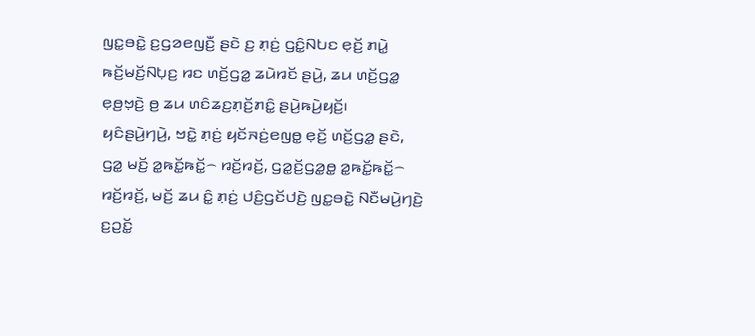ꤜꤢ꤭ꤋꤢꤧ꤭ ꤢ꤬ꤞꤤꤕꤜꤢꤪ꤬ ꤔꤢꤧ ꤢ꤬ ꤊ꤫ꤢꤦ꤬ ꤞꤢꤨ꤭ꤡꤝꤢ ꤕ꤫ꤢꤩ꤬ ꤊꤣꤧ꤭ ꤒꤢꤩ꤬ꤗꤢꤩ꤬ꤡꤝ꤫ꤢ꤬ ꤙꤢ ꤛꤢꤩ꤬ꤞꤤ꤭ ꤘꤣꤧꤙꤢꤩ ꤔꤣꤧ꤬, ꤘꤣ ꤛꤢꤩ꤬ꤞꤤ꤭ ꤕ꤫ꤥ꤬ꤠ꤫ꤢꤧ꤬ ꤥ꤬ ꤘꤣ ꤛꤢꤨꤘꤢ꤬ꤊ꤫ꤢꤩ꤬ꤊꤢꤨ꤭ ꤔꤣꤧ꤬ꤒꤣꤧ꤬ꤟꤢꤩ꤬꤯
ꤟꤢꤨꤔꤣꤧ꤬ꤚꤣꤧ꤬, ꤠꤢꤧ꤭ ꤊ꤫ꤢꤦ꤬ ꤟꤢꤩꤏꤢꤦ꤬ꤕꤜꤥ꤭ ꤕ꤫ꤢꤩ꤬ ꤛꤢꤩ꤬ꤞꤤ꤭ ꤔꤢꤧ, ꤞꤤ꤭ ꤗꤢꤩ꤬ ꤤ꤭ꤒꤢꤩ꤭ꤒꤢꤩ꤭꤮ ꤙꤢꤩ꤬ꤙꤢꤩ꤬, ꤞꤤ꤭ꤢꤩ꤬ꤞꤤ꤭ꤥ꤭ ꤤ꤭ꤒꤢꤩ꤭ꤒꤢꤩ꤭꤮ ꤙꤢꤩ꤬ꤙꤢꤩ꤬, ꤗꤢꤩ꤬ ꤘꤣ ꤢꤨ꤭ ꤊ꤫ꤢꤦ꤬ ꤓꤢꤨ꤬ꤞꤢꤩꤓꤢꤧ꤬ ꤜꤢ꤭ꤋꤢꤧ꤭ ꤡꤢꤪꤗꤣꤧ꤬ꤚꤢꤧ꤬ ꤢ꤬ꤑꤢꤩ꤭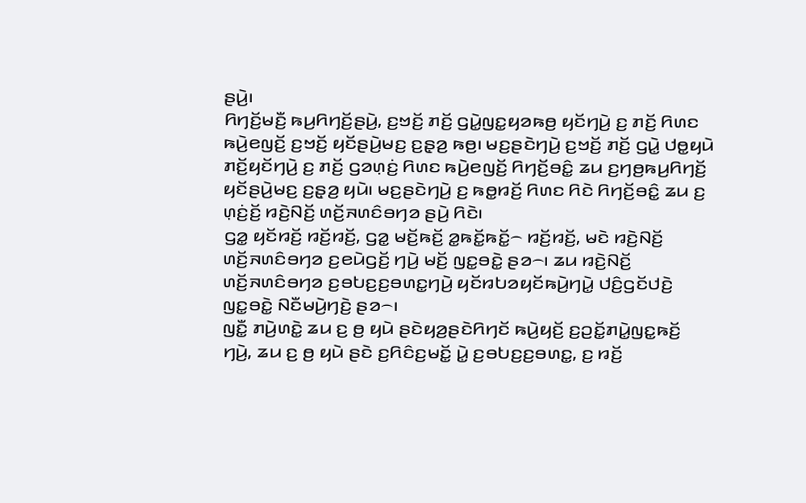ꤔꤣꤧ꤬꤯
ꤖꤚꤢꤩ꤬ꤗꤢꤪ꤬ ꤒꤣ꤬ꤖꤚꤢꤩ꤬ꤔꤣꤧ꤬, ꤢ꤬ꤠꤢꤩ꤬ ꤊꤢꤩ꤬ ꤞꤣꤧ꤭ꤜꤢ꤭ꤟꤤꤒꤥ꤬ ꤟꤢꤩꤚꤣꤧ꤬ ꤢ꤬ ꤊꤢꤩ꤬ ꤖꤛꤢ ꤒꤣꤧ꤬ꤕꤜꤢꤩ꤬ ꤢ꤬ꤠꤢꤩ꤬ ꤟꤢꤩꤔꤣꤧ꤬ꤗꤢ꤬ ꤢ꤬ꤔ꤫ꤤ꤬ ꤒꤥ꤬꤯ ꤗꤢ꤬ꤔꤢꤧꤚꤣꤧ꤬ ꤢ꤬ꤠꤢꤩ꤬ ꤊꤢꤩ꤬ ꤞꤣꤧ꤭ ꤓꤥ꤭ꤟꤣꤧ ꤊꤢꤩ꤬ꤟꤢꤩꤚꤣꤧ꤬ ꤢ꤬ ꤊꤢꤩ꤬ ꤞꤤꤛ꤫ꤢꤦ꤬ ꤖꤛꤢ ꤒꤣꤧ꤬ꤕꤜꤢꤩ꤬ ꤖꤚꤢꤩ꤬ꤋꤢꤨ꤭ ꤘꤣ ꤢ꤬ꤚꤥ꤬ꤒꤣ꤬ꤖꤚꤢꤩ꤬ ꤟꤢꤩꤔꤣꤧ꤬ꤗꤢ꤬ ꤢ꤬ꤔ꤫ꤤ꤬ ꤟꤣꤧ꤯ ꤗꤢ꤬ꤔꤢꤧꤚꤣꤧ꤬ ꤢ꤬ ꤒꤥ꤭ꤙꤢꤩ꤬ ꤖꤛꤢ ꤖꤢꤧ ꤖꤚꤢꤩ꤬ꤋꤢꤨ꤭ ꤘꤣ ꤢ꤬ ꤛ꤫ꤢꤦ꤬ꤢꤩ꤬ ꤙꤢꤧ꤬ꤡꤢꤩ꤬ ꤛꤢꤩ꤬ꤏꤛꤢꤨꤋꤚꤤ ꤔꤣꤧ꤬ ꤖꤢꤧ꤯
ꤞꤤ꤭ ꤟꤢꤩꤙꤢꤩ꤬ ꤙꤢꤩ꤬ꤙꤢꤩ꤬, ꤞꤤ꤭ ꤗꤢꤩ꤬ꤒꤢꤩ꤬ ꤤ꤭ꤒꤢꤩ꤭ꤒꤢꤩ꤭꤮ ꤙꤢꤩ꤬ꤙꤢꤩ꤬, ꤗꤢꤧ ꤙꤢꤧ꤬ꤡꤢꤩ꤬ ꤛꤢꤩ꤬ꤏꤛꤢꤨꤋꤚꤤ ꤢ꤬ꤕꤣꤧꤞꤢꤩ꤬ ꤚꤣꤧ꤬ ꤗꤢꤩ꤬ ꤜꤢ꤭ꤋꤢꤧ꤭ ꤔꤤ꤮꤯ ꤘꤣ ꤙꤢꤧ꤬ꤡꤢꤩ꤬ ꤛꤢꤩ꤬ꤏꤛꤢꤨꤋꤚꤤ ꤢ꤬ꤋꤝꤢ꤬ꤢ꤬ꤋꤛꤢ꤭ꤚꤣꤧ꤬ ꤟꤢꤩꤙꤝꤤꤟꤢꤩꤒꤣꤧ꤬ꤚꤣꤧ꤭ ꤓꤢꤨ꤬ꤞꤢꤩꤓꤢꤧ꤬ ꤜꤢ꤭ꤋꤢꤧ꤭ ꤡꤢꤪꤗꤣꤧ꤬ꤚꤢꤧ꤬ ꤔꤤ꤮꤯
ꤜꤢꤪ꤭ ꤊꤣꤧ꤬ꤛꤢꤧ꤭ ꤘꤣ ꤢ꤬ ꤥ꤬ ꤟꤣꤧ ꤔꤢꤧꤟꤤ꤬ꤔꤢꤧꤖꤚꤢꤩ ꤒꤣꤧ꤬ꤟꤢꤩ꤬ ꤢ꤬ꤑꤢꤩ꤭ꤊꤣꤧ꤭ꤜꤢ꤭ꤒꤢꤩ꤬ ꤚꤣꤧ꤬, ꤘꤣ ꤢ꤬ ꤥ꤬ ꤟꤣꤧ ꤔꤢꤧ ꤢ꤬ꤖꤢꤨꤢ꤬ꤗꤢꤩ꤭ ꤣꤧ꤭ ꤢ꤬ꤋꤝꤢ꤬ꤢ꤬ꤋꤛꤢ꤭, ꤢ꤬ ꤙꤢꤩ꤬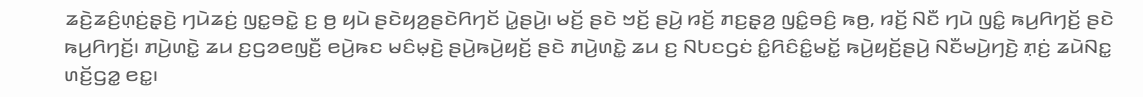ꤘꤢꤧ꤬ꤘꤢꤨ꤬ꤛ꤫ꤢꤦ꤬ꤔ꤫ꤢꤧ꤬ ꤚꤣꤧꤘꤢꤦ꤬ ꤜꤢ꤭ꤋꤢꤧ꤭ ꤢ꤬ ꤥ꤬ ꤟꤣꤧ ꤔꤢꤧꤟꤤ꤬ꤔꤢꤧꤖꤚꤢꤩ ꤣꤧ꤭ꤔꤣꤧ꤬꤯ ꤗꤢꤩ꤬ ꤔꤢꤧ ꤠꤢꤩ꤬ ꤔꤣꤧ꤬ ꤙꤢꤩ꤬ ꤊꤢ꤬ꤔ꤫ꤤ꤬ ꤜꤢꤨ꤭ꤋꤢꤨ꤬ ꤒꤥ꤬, ꤙꤢꤩ꤬ ꤡꤢꤪ ꤚꤣꤧ ꤜꤢꤨ꤭ ꤒꤣ꤬ꤖꤚꤢꤩ꤬ ꤔꤢꤧ ꤒꤣ꤬ꤖꤚꤢꤩ꤬꤯ ꤊꤣꤧ꤬ꤛꤢꤧ꤭ ꤘꤣ ꤢ꤬ꤞꤤꤕꤜꤢꤪ꤬ ꤕꤣꤧ꤬ꤒꤢ ꤗꤢꤨꤗ꤫ꤢꤧ꤬ ꤔꤣꤧ꤬ꤒꤣꤧ꤬ꤟꤢꤩ꤬ ꤔꤢꤧ ꤊꤣꤧ꤬ꤛꤢꤧ꤭ ꤘꤣ ꤢ꤬ ꤡꤝꤢꤞꤢꤦ ꤢꤨ꤭ꤖꤢꤨꤢꤨ꤭ꤗꤢꤩ꤭ ꤒꤣꤧ꤬ꤟꤢꤩ꤬ꤔꤣꤧ꤬ ꤡꤢꤪꤗꤣꤧ꤬ꤚꤢꤧ꤬ ꤊ꤫ꤢꤦ꤬ ꤘꤣꤧꤡꤢ꤭ ꤛꤢꤩ꤬ꤞꤤ꤭ ꤕꤢ꤭꤯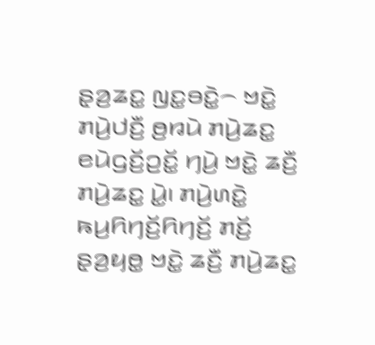ꤔ꤫ꤤ꤬ꤘꤢ꤭ ꤜꤢ꤭ꤋꤢꤧ꤭꤮ ꤠꤢꤧ꤭ ꤊꤣꤧ꤬ꤓꤢꤪ꤬ ꤥ꤬ꤙꤣꤧ ꤊꤣꤧ꤬ꤘꤢ꤭ ꤕꤣꤧꤞꤢꤩ꤬ꤑꤢꤩ꤭ ꤚꤣꤧ꤬ ꤠꤢꤧ꤭ ꤘꤢꤪ꤬ ꤊꤣꤧ꤬ꤘꤢ꤭ ꤣꤧ꤭꤯ ꤊꤣꤧ꤬ꤛꤢꤧ꤭ ꤒꤣ꤬ꤖꤚꤢꤩ꤬ꤖꤚꤢꤩ꤬ ꤊꤢꤩ꤬ ꤔ꤫ꤤ꤬ꤟꤥ꤭ ꤠꤢꤧ꤭ ꤘꤢꤪ꤬ ꤊꤣꤧ꤬ꤘꤢ꤭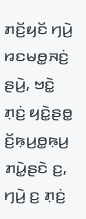ꤊꤢꤩ꤬ꤟꤢꤩ ꤚꤣꤧ꤬ ꤙꤢꤗꤥ꤭ꤏꤢꤦ꤬ ꤔꤣꤧ꤬, ꤠꤢꤧ꤭ ꤊ꤫ꤢꤦ꤬ ꤟꤢꤧ꤭ꤔꤥ꤭ ꤢꤩ꤬ꤒ꤫ꤣ꤬ꤥ꤭ꤒ꤫ꤣ꤬ ꤊꤣꤧ꤭ꤔꤢꤧ ꤢ꤬, ꤚꤣꤧ꤬ ꤢ꤬ ꤊ꤫ꤢꤦ꤬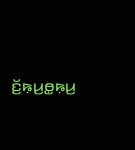ꤢꤩ꤬ꤒ꤫ꤣ꤬ꤥ꤭ꤒ꤫ꤣ꤬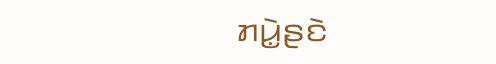ꤊꤣꤧ꤭ꤔꤢꤧ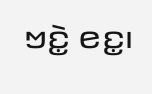ꤠꤢꤧ꤭ ꤕꤢ꤭꤯